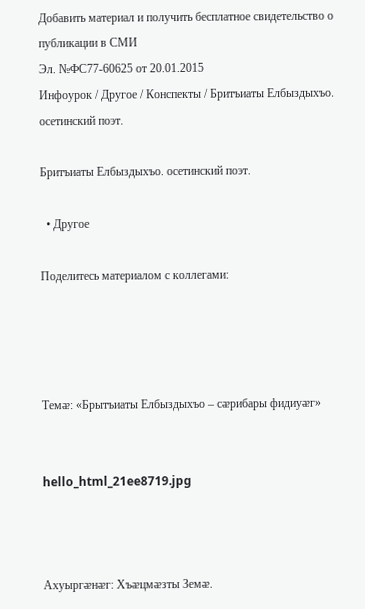Добавить материал и получить бесплатное свидетельство о публикации в СМИ
Эл. №ФС77-60625 от 20.01.2015
Инфоурок / Другое / Конспекты / Бритъиаты Елбыздыхъо. осетинский поэт.

Бритъиаты Елбыздыхъо. осетинский поэт.

  • Другое

Поделитесь материалом с коллегами:




Темᴂ: «Брытъиаты Елбыздыхъо – сᴂрибары фидиуᴂг»


hello_html_21ee8719.jpg



Ахуыргᴂнᴂг: Хъᴂцмᴂзты Земᴂ.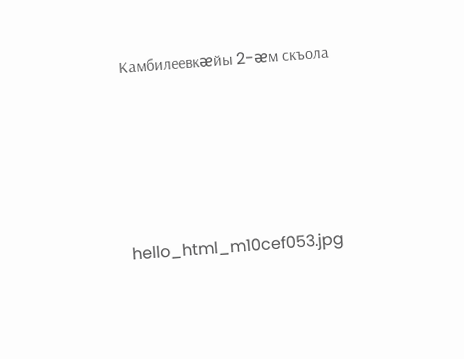Камбилеевкᴂйы 2-ᴂм скъола





hello_html_m10cef053.jpg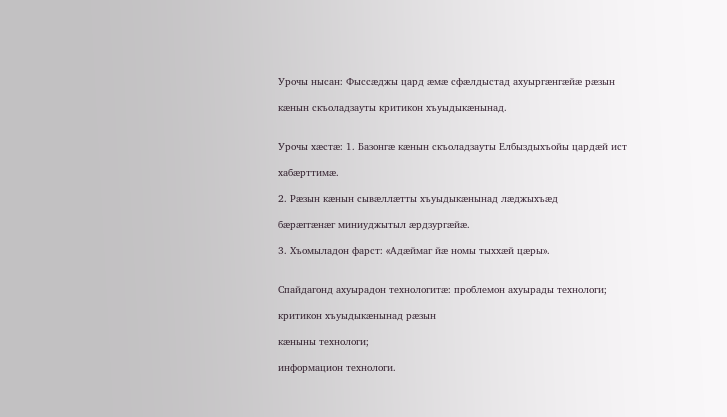Урочы нысан: Фыссæджы цард æмæ сфæлдыстад ахуыргæнгæйæ рæзын

кæнын скъоладзауты критикон хъуыдыкæнынад.


Урочы хæстæ: 1. Базонгæ кæнын скъоладзауты Елбыздыхъойы цардæй ист

хабæрттимæ.

2. Рæзын кæнын сывæллæтты хъуыдыкæнынад лæджыхъæд

бæрæггæнæг миниуджытыл æрдзургæйæ.

3. Хъомыладон фарст: «Адæймаг йæ номы тыххæй цæры».


Спайдагонд ахуырадон технологитæ: проблемон ахуырады технологи;

критикон хъуыдыкæнынад рæзын

кæныны технологи;

информацион технологи.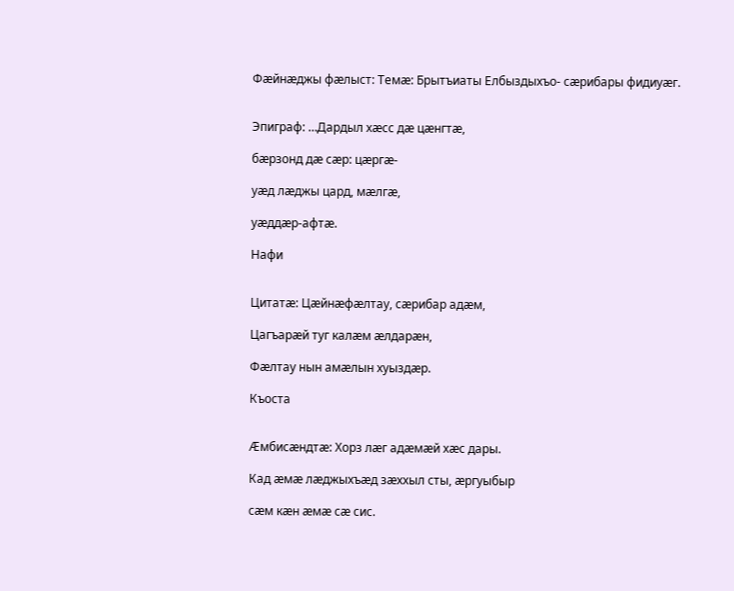Фæйнæджы фæлыст: Темæ: Брытъиаты Елбыздыхъо- сæрибары фидиуæг.


Эпиграф: …Дардыл хæсс дæ цæнгтæ,

бæрзонд дæ сæр: цæргæ-

уæд лæджы цард, мæлгæ,

уæддæр-афтæ.

Нафи


Цитатæ: Цæйнæфæлтау, сæрибар адæм,

Цагъарæй туг калæм æлдарæн,

Фæлтау нын амæлын хуыздæр.

Къоста


Æмбисæндтæ: Хорз лæг адæмæй хæс дары.

Кад æмæ лæджыхъæд зæххыл сты, æргуыбыр

сæм кæн æмæ сæ сис.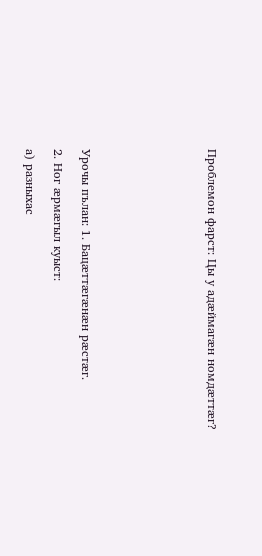Проблемон фарст: Цы у адæймагæн номдæттæг?








Урочы пълан: 1. Бацæттæгæнæн рæстæг.

2. Ног æрмæгыл куыст:

а) разныхас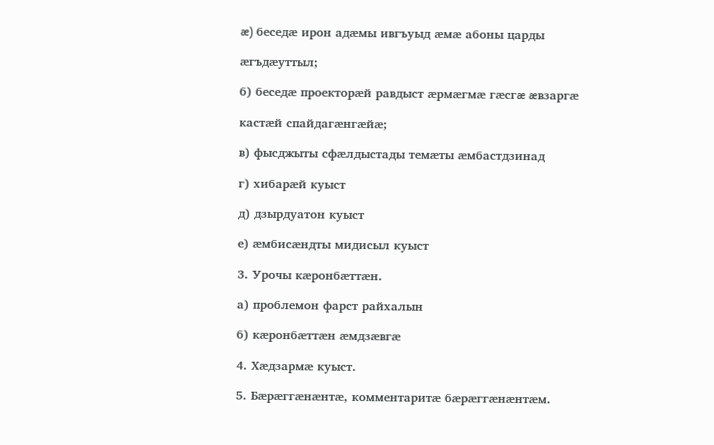æ) беседæ ирон адæмы ивгъуыд æмæ абоны царды

æгъдæуттыл;

б) беседæ проекторæй равдыст æрмæгмæ гæсгæ æвзаргæ

кастæй спайдагæнгæйæ;

в) фысджыты сфæлдыстады темæты æмбастдзинад

г) хибарæй куыст

д) дзырдуатон куыст

е) æмбисæндты мидисыл куыст

3. Урочы кæронбæттæн.

а) проблемон фарст райхалын

б) кæронбæттæн æмдзæвгæ

4. Хæдзармæ куыст.

5. Бæрæггæнæнтæ, комментаритæ бæрæггæнæнтæм.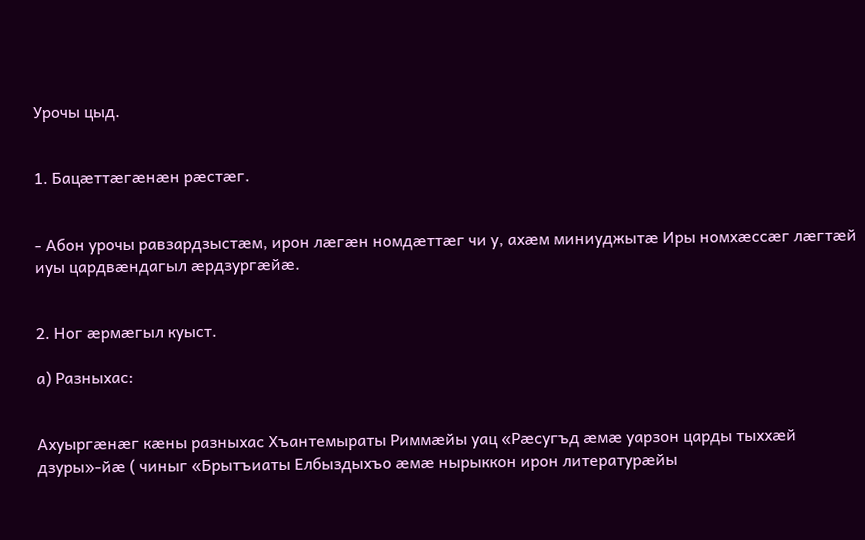Урочы цыд.


1. Бацæттæгæнæн рæстæг.


- Абон урочы равзардзыстæм, ирон лæгæн номдæттæг чи у, ахæм миниуджытæ Иры номхæссæг лæгтæй иуы цардвæндагыл æрдзургæйæ.


2. Ног æрмæгыл куыст.

а) Разныхас:


Ахуыргæнæг кæны разныхас Хъантемыраты Риммæйы уац «Рæсугъд æмæ уарзон царды тыххæй дзуры»-йæ ( чиныг «Брытъиаты Елбыздыхъо æмæ нырыккон ирон литературæйы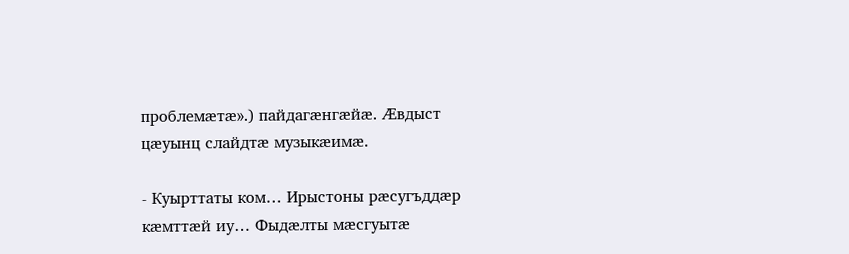проблемæтæ».) пайдагæнгæйæ. Æвдыст цæуынц слайдтæ музыкæимæ.

- Куырттаты ком… Ирыстоны рæсугъддæр кæмттæй иу… Фыдæлты мæсгуытæ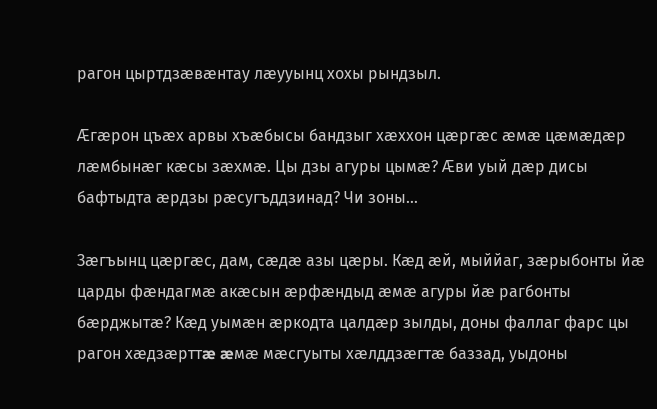рагон цыртдзæвæнтау лæууынц хохы рындзыл.

Æгæрон цъæх арвы хъæбысы бандзыг хæххон цæргæс æмæ цæмæдæр лæмбынæг кæсы зæхмæ. Цы дзы агуры цымæ? Æви уый дæр дисы бафтыдта æрдзы рæсугъддзинад? Чи зоны…

Зæгъынц цæргæс, дам, сæдæ азы цæры. Кæд æй, мыййаг, зæрыбонты йæ царды фæндагмæ акæсын æрфæндыд æмæ агуры йæ рагбонты бæрджытæ? Кæд уымæн æркодта цалдæр зылды, доны фаллаг фарс цы рагон хæдзæрттæ æмæ мæсгуыты хæлддзæгтæ баззад, уыдоны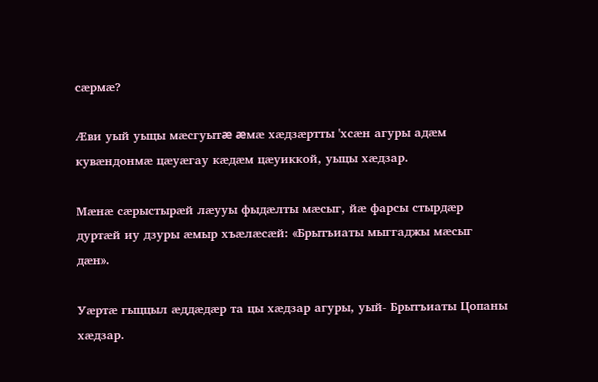сæрмæ?

Æви уый уыцы мæсгуытæ æмæ хæдзæртты 'хсæн агуры адæм кувæндонмæ цæуæгау кæдæм цæуиккой, уыцы хæдзар.

Мæнæ сæрыстырæй лæууы фыдæлты мæсыг, йæ фарсы стырдæр дуртæй иу дзуры æмыр хъæлæсæй: «Брытъиаты мыггаджы мæсыг дæн».

Уæртæ гыццыл æддæдæр та цы хæдзар агуры, уый- Брытъиаты Цопаны хæдзар.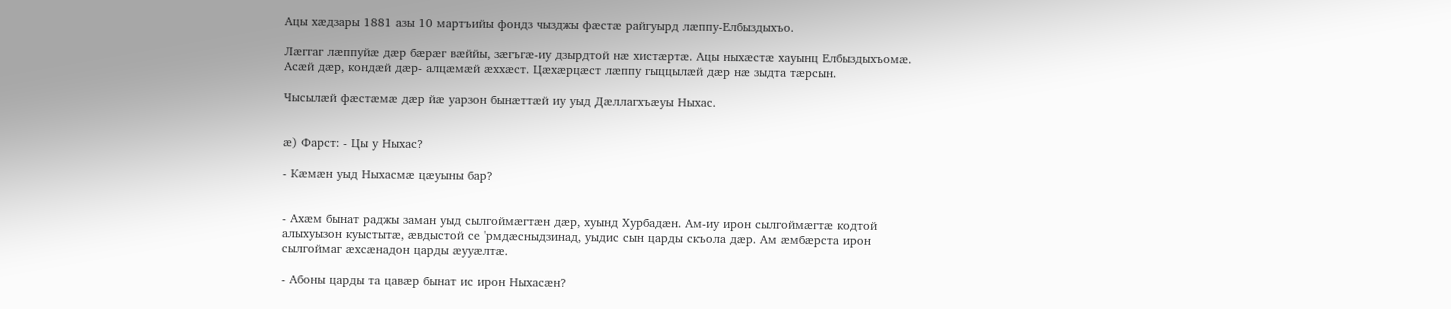Ацы хæдзары 1881 азы 10 мартъийы фондз чызджы фæстæ райгуырд лæппу-Елбыздыхъо.

Лæггаг лæппуйæ дæр бæрæг вæййы, зæгъгæ-иу дзырдтой нæ хистæртæ. Ацы ныхæстæ хауынц Елбыздыхъомæ. Асæй дæр, кондæй дæр- алцæмæй æххæст. Цæхæрцæст лæппу гыццылæй дæр нæ зыдта тæрсын.

Чысылæй фæстæмæ дæр йæ уарзон бынæттæй иу уыд Дæллагхъæуы Ныхас.


æ) Фарст: - Цы у Ныхас?

- Кæмæн уыд Ныхасмæ цæуыны бар?


- Ахæм бынат раджы заман уыд сылгоймæгтæн дæр, хуынд Хурбадæн. Ам-иу ирон сылгоймæгтæ кодтой алыхуызон куыстытæ, æвдыстой се 'рмдæсныдзинад, уыдис сын царды скъола дæр. Ам æмбæрста ирон сылгоймаг æхсæнадон царды æууæлтæ.

- Абоны царды та цавæр бынат ис ирон Ныхасæн?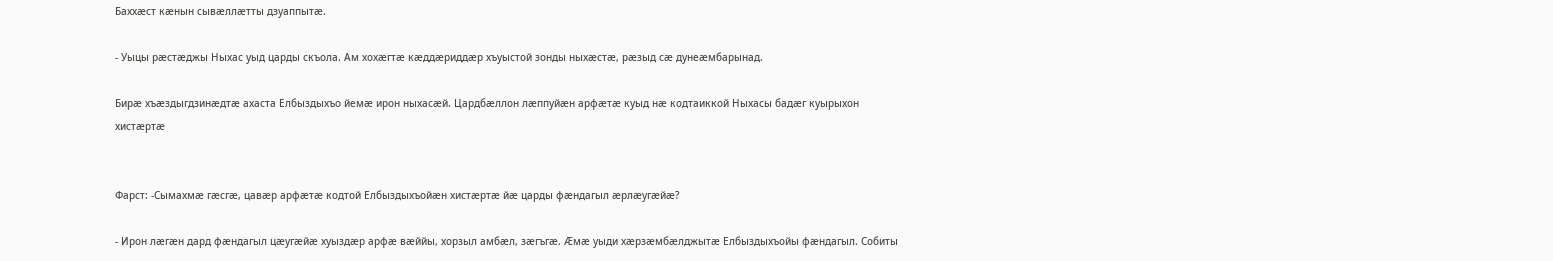Баххæст кæнын сывæллæтты дзуаппытæ.

- Уыцы рæстæджы Ныхас уыд царды скъола. Ам хохæгтæ кæддæриддæр хъуыстой зонды ныхæстæ, рæзыд сæ дунеæмбарынад.

Бирæ хъæздыгдзинæдтæ ахаста Елбыздыхъо йемæ ирон ныхасæй. Цардбæллон лæппуйæн арфæтæ куыд нæ кодтаиккой Ныхасы бадæг куырыхон хистæртæ


Фарст: -Сымахмæ гæсгæ, цавæр арфæтæ кодтой Елбыздыхъойæн хистæртæ йæ царды фæндагыл æрлæугæйæ?

- Ирон лæгæн дард фæндагыл цæугæйæ хуыздæр арфæ вæййы, хорзыл амбæл, зæгъгæ. Æмæ уыди хæрзæмбæлджытæ Елбыздыхъойы фæндагыл. Собиты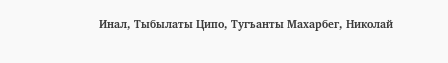Инал, Тыбылаты Ципо, Тугъанты Махарбег, Николай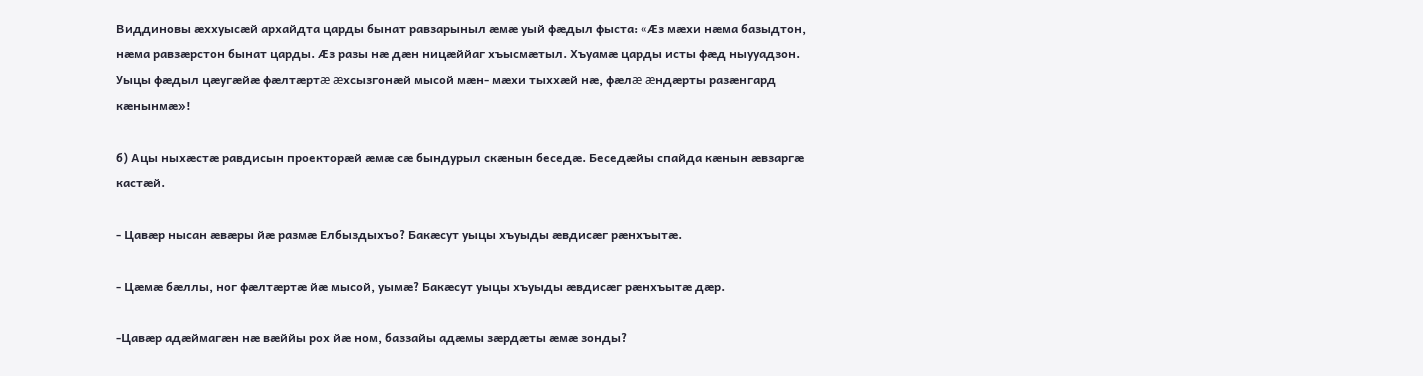Виддиновы æххуысæй архайдта царды бынат равзарыныл æмæ уый фæдыл фыста: «Æз мæхи нæма базыдтон, нæма равзæрстон бынат царды. Æз разы нæ дæн ницæййаг хъысмæтыл. Хъуамæ царды исты фæд ныууадзон. Уыцы фæдыл цæугæйæ фæлтæртæ æхсызгонæй мысой мæн- мæхи тыххæй нæ, фæлæ æндæрты разæнгард кæнынмæ»!

б) Ацы ныхæстæ равдисын проекторæй æмæ сæ бындурыл скæнын беседæ. Беседæйы спайда кæнын æвзаргæ кастæй.

- Цавæр нысан æвæры йæ размæ Елбыздыхъо? Бакæсут уыцы хъуыды æвдисæг рæнхъытæ.

- Цæмæ бæллы, ног фæлтæртæ йæ мысой, уымæ? Бакæсут уыцы хъуыды æвдисæг рæнхъытæ дæр.

-Цавæр адæймагæн нæ вæййы рох йæ ном, баззайы адæмы зæрдæты æмæ зонды?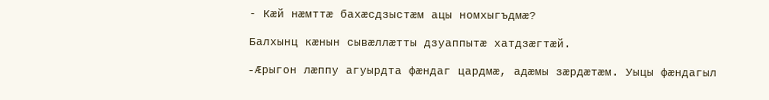- Кæй нæмттæ бахæсдзыстæм ацы номхыгъдмæ?

Балхынц кæнын сывæллæтты дзуаппытæ хатдзæгтæй.

- Æрыгон лæппу агуырдта фæндаг цардмæ, адæмы зæрдæтæм. Уыцы фæндагыл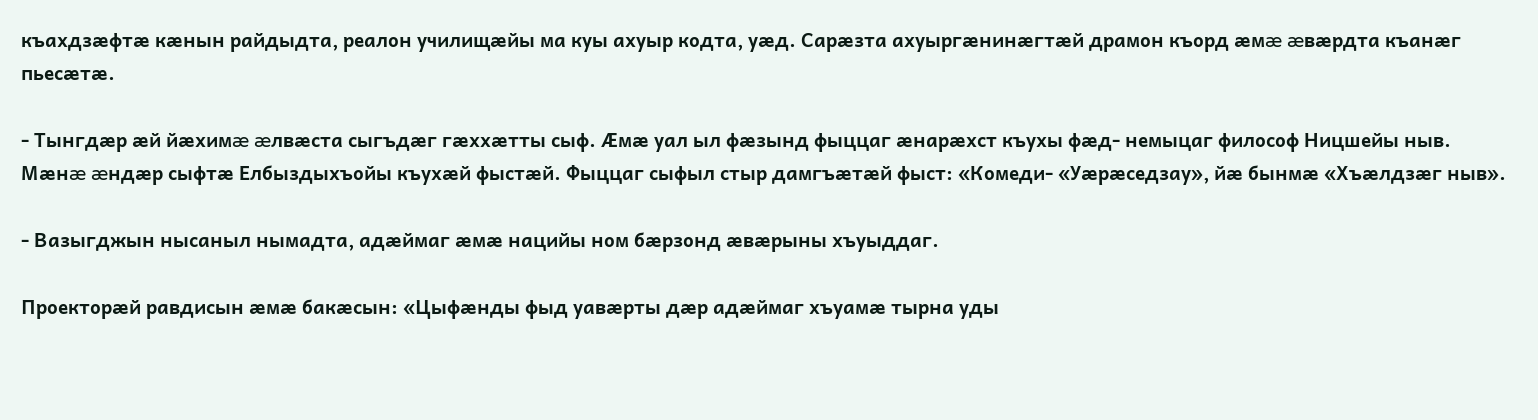къахдзæфтæ кæнын райдыдта, реалон училищæйы ма куы ахуыр кодта, уæд. Сарæзта ахуыргæнинæгтæй драмон къорд æмæ æвæрдта къанæг пьесæтæ.

- Тынгдæр æй йæхимæ æлвæста сыгъдæг гæххæтты сыф. Æмæ уал ыл фæзынд фыццаг æнарæхст къухы фæд- немыцаг философ Ницшейы ныв. Мæнæ æндæр сыфтæ Елбыздыхъойы къухæй фыстæй. Фыццаг сыфыл стыр дамгъæтæй фыст: «Комеди- «Уæрæседзау», йæ бынмæ «Хъæлдзæг ныв».

- Вазыгджын нысаныл нымадта, адæймаг æмæ нацийы ном бæрзонд æвæрыны хъуыддаг.

Проекторæй равдисын æмæ бакæсын: «Цыфæнды фыд уавæрты дæр адæймаг хъуамæ тырна уды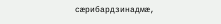сæрибардзинадмæ,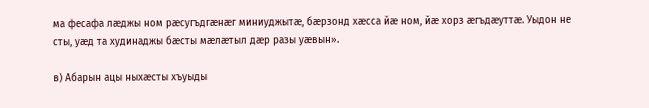ма фесафа лæджы ном рæсугъдгæнæг миниуджытæ, бæрзонд хæсса йæ ном, йæ хорз æгъдæуттæ. Уыдон не сты, уæд та худинаджы бæсты мæлæтыл дæр разы уæвын».

в) Абарын ацы ныхæсты хъуыды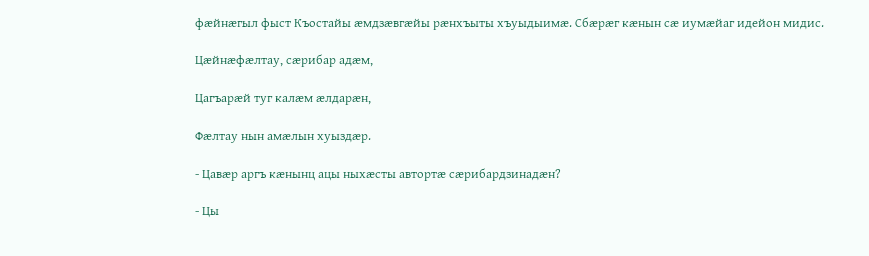фæйнæгыл фыст Къостайы æмдзæвгæйы рæнхъыты хъуыдыимæ. Сбæрæг кæнын сæ иумæйаг идейон мидис.

Цæйнæфæлтау, сæрибар адæм,

Цагъарæй туг калæм æлдарæн,

Фæлтау нын амæлын хуыздæр.

- Цавæр аргъ кæнынц ацы ныхæсты автортæ сæрибардзинадæн?

- Цы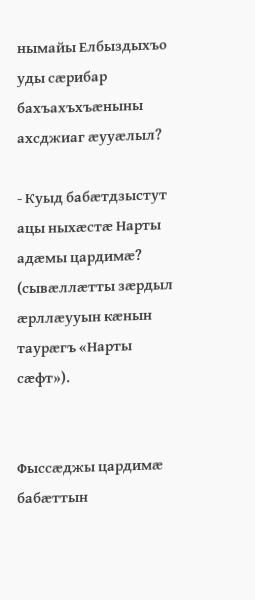нымайы Елбыздыхъо уды сæрибар бахъахъхъæныны ахсджиаг æууæлыл?

- Куыд бабæтдзыстут ацы ныхæстæ Нарты адæмы цардимæ? (сывæллæтты зæрдыл æрллæууын кæнын таурæгъ «Нарты сæфт»).


Фыссæджы цардимæ бабæттын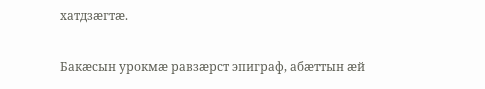хатдзæгтæ.

Бакæсын урокмæ равзæрст эпиграф, абæттын æй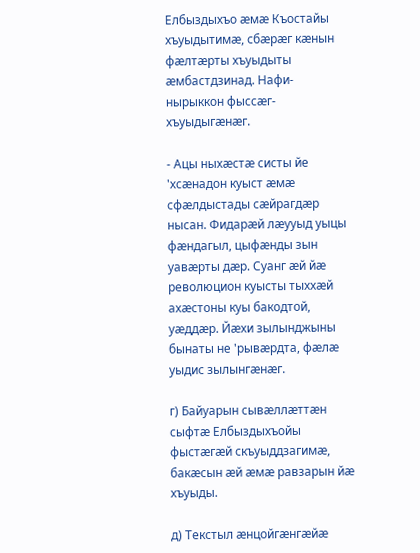Елбыздыхъо æмæ Къостайы хъуыдытимæ, сбæрæг кæнын фæлтæрты хъуыдыты æмбастдзинад. Нафи- нырыккон фыссæг-хъуыдыгæнæг.

- Ацы ныхæстæ систы йе 'хсæнадон куыст æмæ сфæлдыстады сæйрагдæр нысан. Фидарæй лæууыд уыцы фæндагыл, цыфæнды зын уавæрты дæр. Суанг æй йæ революцион куысты тыххæй ахæстоны куы бакодтой, уæддæр. Йæхи зылынджыны бынаты не 'рывæрдта, фæлæ уыдис зылынгæнæг.

г) Байуарын сывæллæттæн сыфтæ Елбыздыхъойы фыстæгæй скъуыддзагимæ, бакæсын æй æмæ равзарын йæ хъуыды.

д) Текстыл æнцойгæнгæйæ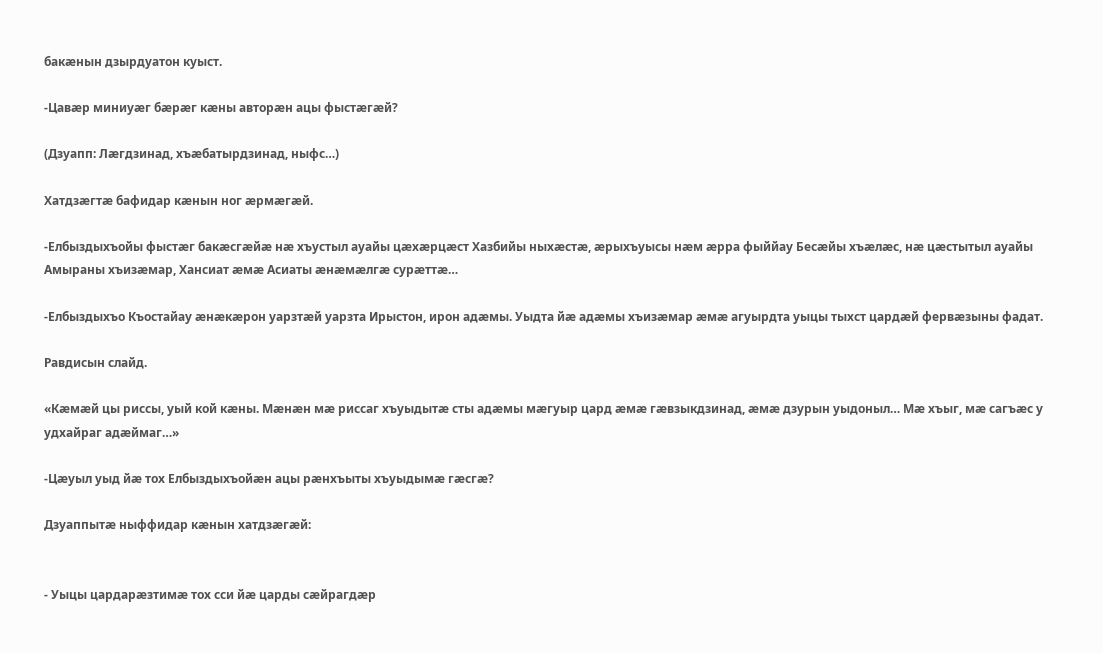бакæнын дзырдуатон куыст.

-Цавæр миниуæг бæрæг кæны авторæн ацы фыстæгæй?

(Дзуапп: Лæгдзинад, хъæбатырдзинад, ныфс…)

Хатдзæгтæ бафидар кæнын ног æрмæгæй.

-Елбыздыхъойы фыстæг бакæсгæйæ нæ хъустыл ауайы цæхæрцæст Хазбийы ныхæстæ, æрыхъуысы нæм æрра фыййау Бесæйы хъæлæс, нæ цæстытыл ауайы Амыраны хъизæмар, Хансиат æмæ Асиаты æнæмæлгæ сурæттæ…

-Елбыздыхъо Къостайау æнæкæрон уарзтæй уарзта Ирыстон, ирон адæмы. Уыдта йæ адæмы хъизæмар æмæ агуырдта уыцы тыхст цардæй фервæзыны фадат.

Равдисын слайд.

«Кæмæй цы риссы, уый кой кæны. Мæнæн мæ риссаг хъуыдытæ сты адæмы мæгуыр цард æмæ гæвзыкдзинад, æмæ дзурын уыдоныл… Мæ хъыг, мæ сагъæс у удхайраг адæймаг…»

-Цæуыл уыд йæ тох Елбыздыхъойæн ацы рæнхъыты хъуыдымæ гæсгæ?

Дзуаппытæ ныффидар кæнын хатдзæгæй:


- Уыцы цардарæзтимæ тох сси йæ царды сæйрагдæр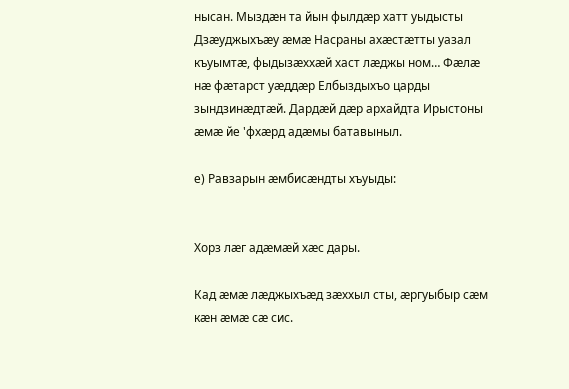нысан. Мыздæн та йын фылдæр хатт уыдысты Дзæуджыхъæу æмæ Насраны ахæстæтты уазал къуымтæ, фыдызæххæй хаст лæджы ном… Фæлæ нæ фæтарст уæддæр Елбыздыхъо царды зындзинæдтæй. Дардæй дæр архайдта Ирыстоны æмæ йе 'фхæрд адæмы батавыныл.

е) Равзарын æмбисæндты хъуыды:


Хорз лæг адæмæй хæс дары.

Кад æмæ лæджыхъæд зæххыл сты, æргуыбыр сæм кæн æмæ сæ сис.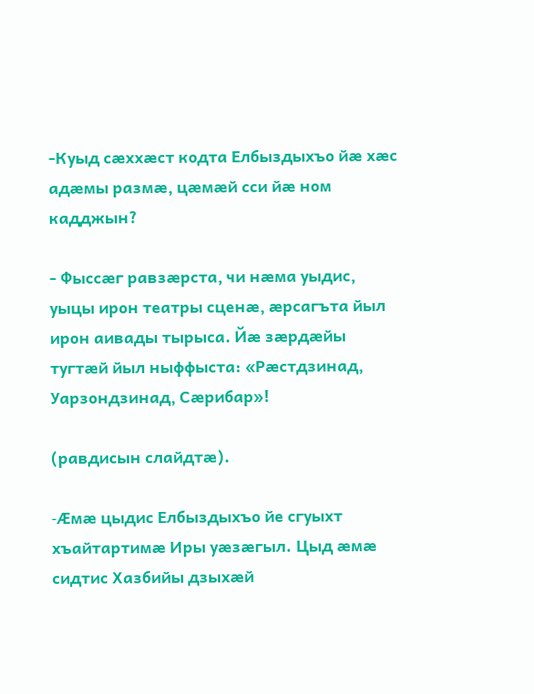-Куыд сæххæст кодта Елбыздыхъо йæ хæс адæмы размæ, цæмæй сси йæ ном кадджын?

- Фыссæг равзæрста, чи нæма уыдис, уыцы ирон театры сценæ, æрсагъта йыл ирон аивады тырыса. Йæ зæрдæйы тугтæй йыл ныффыста: «Рæстдзинад, Уарзондзинад, Сæрибар»!

(равдисын слайдтæ).

-Æмæ цыдис Елбыздыхъо йе сгуыхт хъайтартимæ Иры уæзæгыл. Цыд æмæ сидтис Хазбийы дзыхæй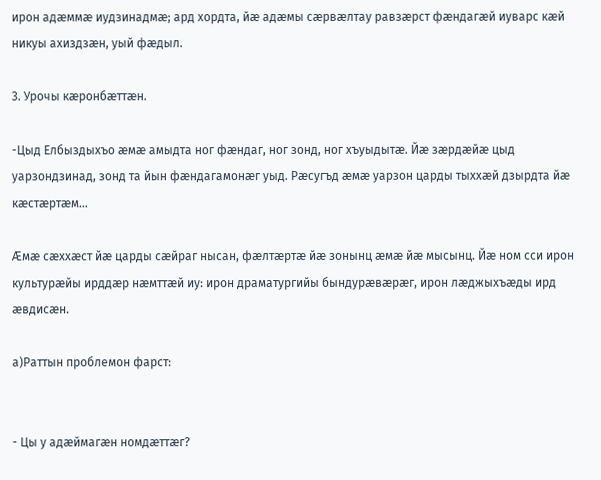ирон адæммæ иудзинадмæ; ард хордта, йæ адæмы сæрвæлтау равзæрст фæндагæй иуварс кæй никуы ахиздзæн, уый фæдыл.

3. Урочы кæронбæттæн.

-Цыд Елбыздыхъо æмæ амыдта ног фæндаг, ног зонд, ног хъуыдытæ. Йæ зæрдæйæ цыд уарзондзинад, зонд та йын фæндагамонæг уыд. Рæсугъд æмæ уарзон царды тыххæй дзырдта йæ кæстæртæм…

Æмæ сæххæст йæ царды сæйраг нысан, фæлтæртæ йæ зонынц æмæ йæ мысынц. Йæ ном сси ирон культурæйы ирддæр нæмттæй иу: ирон драматургийы бындурæвæрæг, ирон лæджыхъæды ирд æвдисæн.

а)Раттын проблемон фарст:


- Цы у адæймагæн номдæттæг?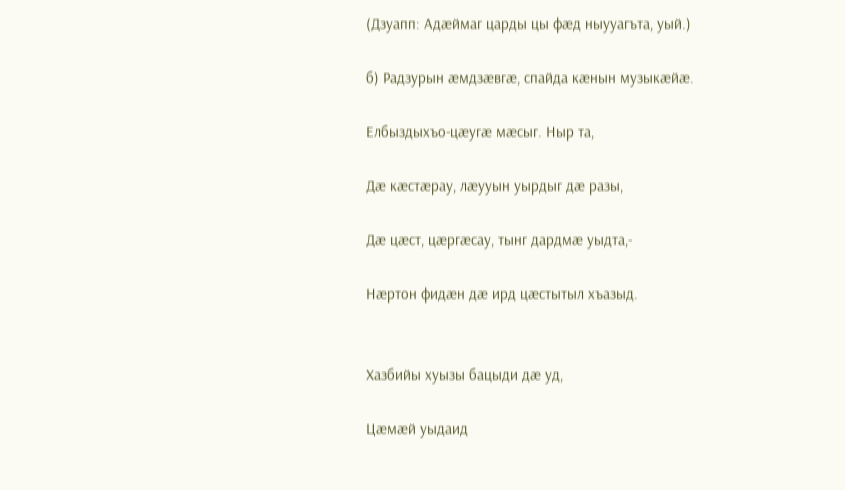(Дзуапп: Адæймаг царды цы фæд ныууагъта, уый.)

б) Радзурын æмдзæвгæ, спайда кæнын музыкæйæ.

Елбыздыхъо-цæугæ мæсыг. Ныр та,

Дæ кæстæрау, лæууын уырдыг дæ разы,

Дæ цæст, цæргæсау, тынг дардмæ уыдта,-

Нæртон фидæн дæ ирд цæстытыл хъазыд.


Хазбийы хуызы бацыди дæ уд,

Цæмæй уыдаид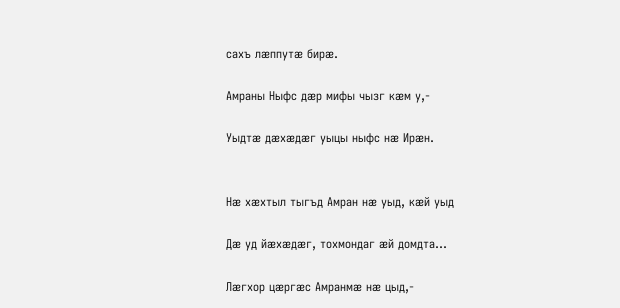сахъ лæппутæ бирæ.

Амраны Ныфс дæр мифы чызг кæм у,-

Уыдтæ дæхæдæг уыцы ныфс нæ Ирæн.


Нæ хæхтыл тыгъд Амран нæ уыд, кæй уыд

Дæ уд йæхæдæг, тохмондаг æй домдта…

Лæгхор цæргæс Амранмæ нæ цыд,-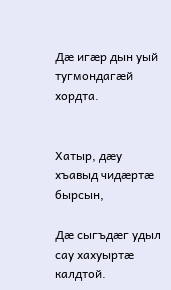Дæ игæр дын уый тугмондагæй хордта.


Хатыр, дæу хъавыд чидæртæ бырсын,

Дæ сыгъдæг удыл сау хахуыртæ калдтой.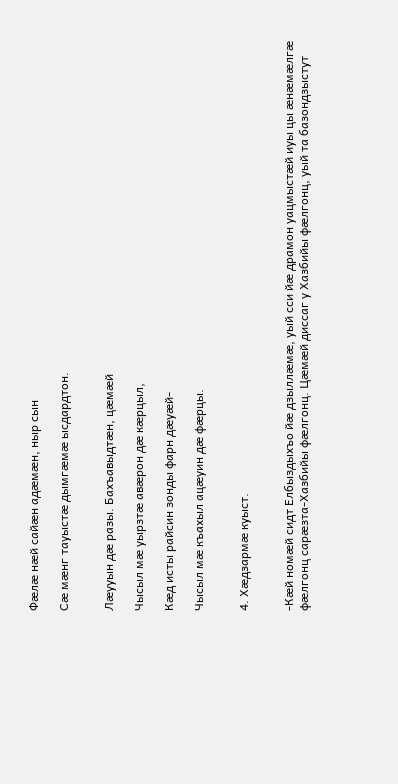Фæлæ нæй сайæн адæмæн, ныр сын

Сæ мæнг тауыстæ дымгæмæ ысдардтон.


Лæууын дæ разы. Бахъавыдтæн, цæмæй

Чысыл мæ уырзтæ авæрон дæ кæрцыл,

Кæд исты райсин зонды фарн дæуæй-

Чысыл мæ къахыл ацæуин дæ фæрцы.


4. Хæдзармæ куыст.


-Кæй номæй сидт Елбыздыхъо йæ дзыллæмæ, уый сси йæ драмон уацмыстæй иуы цы æнæмæлгæ фæлгонц сарæзта-Хазбийы фæлгонц. Цæмæй диссаг у Хазбийы фæлгонц, уый та базондзыстут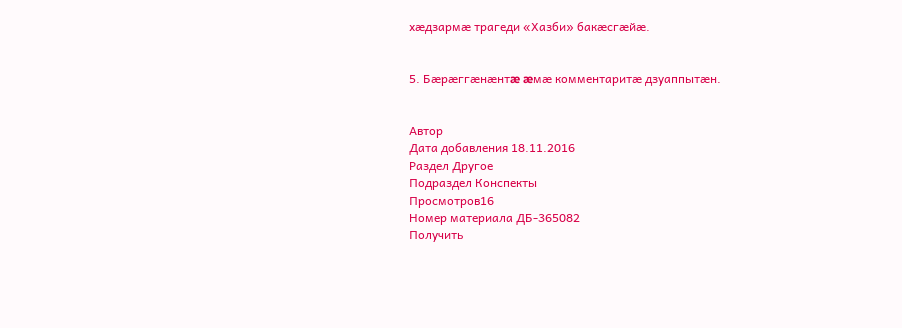хæдзармæ трагеди «Хазби» бакæсгæйæ.


5. Бæрæггæнæнтæ æмæ комментаритæ дзуаппытæн.


Автор
Дата добавления 18.11.2016
Раздел Другое
Подраздел Конспекты
Просмотров16
Номер материала ДБ-365082
Получить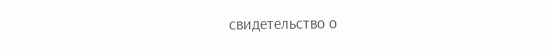свидетельство о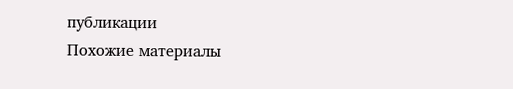публикации
Похожие материалы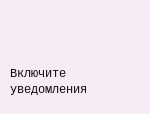Включите уведомления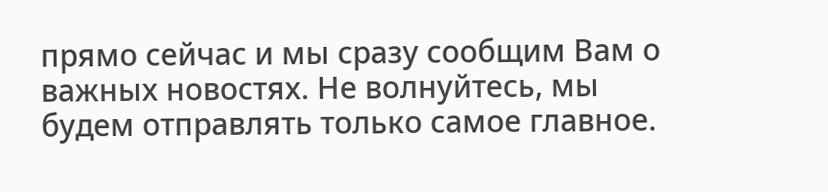прямо сейчас и мы сразу сообщим Вам о важных новостях. Не волнуйтесь, мы будем отправлять только самое главное.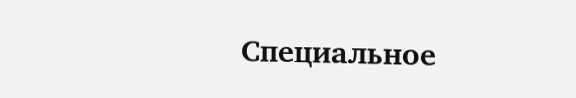Специальное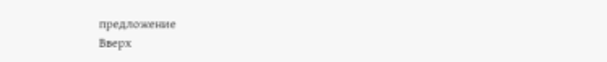предложение
Вверх